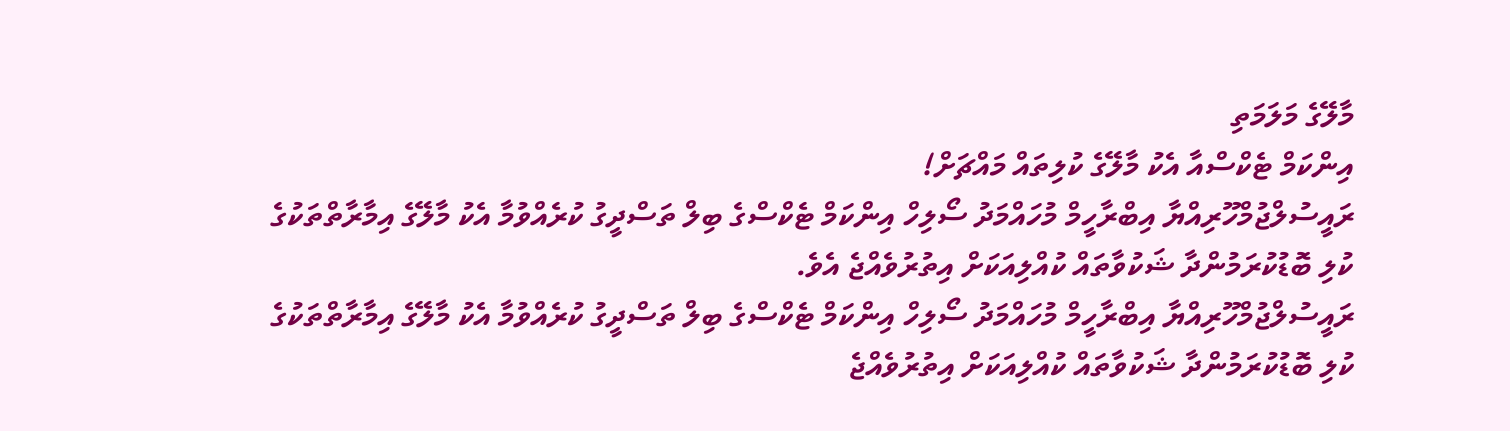މާލޭގެ މަލަމަތި
އިންކަމް ޓެކްސްއާ އެކު މާލޭގެ ކުލިތައް މައްޗަށް!
ރައީސުލްޖުމްހޫރިއްޔާ އިބްރާހީމް މުހައްމަދު ސޯލިހް އިންކަމް ޓެކްސްގެ ބިލް ތަސްދީގު ކުރެއްވުމާ އެކު މާލޭގެ އިމާރާތްތަކުގެ ކުލި ބޮޑުކުރަމުންދާ ޝަކުވާތައް ކުއްލިއަކަށް އިތުރުވެއްޖެ އެވެ.
ރައީސުލްޖުމްހޫރިއްޔާ އިބްރާހީމް މުހައްމަދު ސޯލިހް އިންކަމް ޓެކްސްގެ ބިލް ތަސްދީގު ކުރެއްވުމާ އެކު މާލޭގެ އިމާރާތްތަކުގެ ކުލި ބޮޑުކުރަމުންދާ ޝަކުވާތައް ކުއްލިއަކަށް އިތުރުވެއްޖެ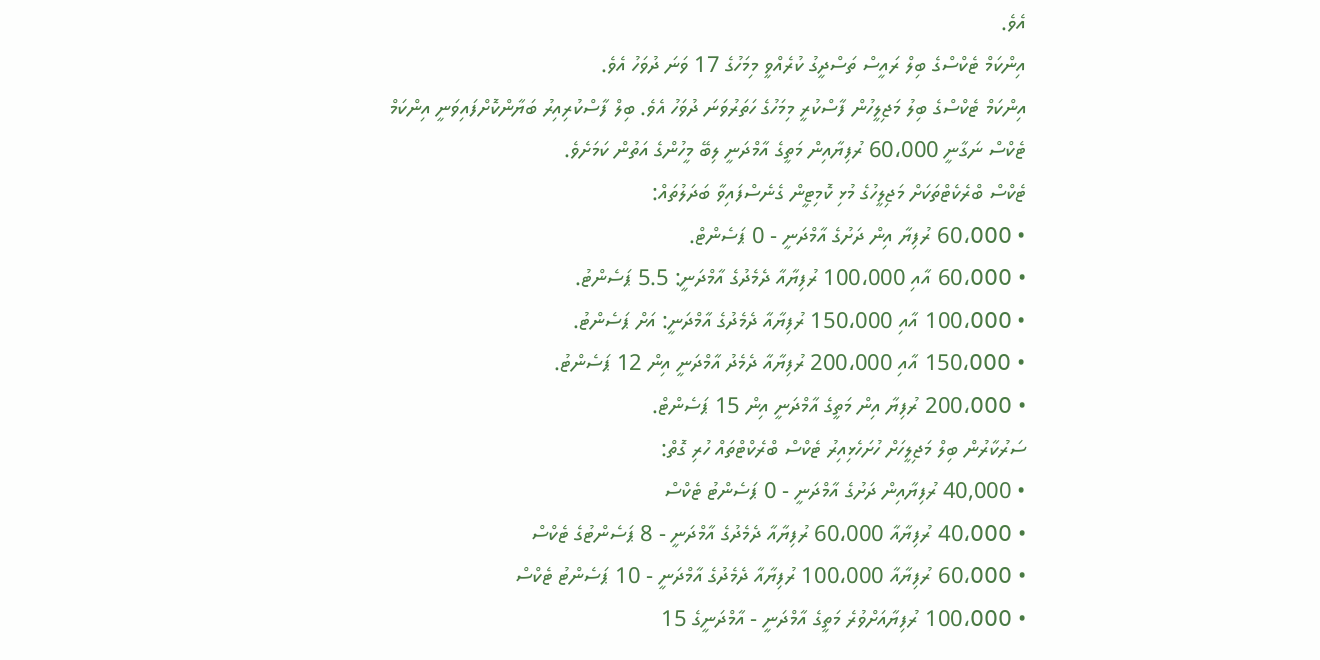އެވެ.
އިންކަމް ޓެކްސްގެ ބިލް ރައީސް ތަސްދީގު ކުރެއްވީ މިމަހުގެ 17 ވަނަ ދުވަހު އެވެ.
އިންކަމް ޓެކްސްގެ ބިލު މަޖިލީހުން ފާސްކުރީ މިމަހުގެ ހަތަރުވަނަ ދުވަހު އެވެ. ބިލް ފާސްކުރިއިރު ބަޔާންކޮށްފައިވަނީ އިންކަމް ޓެކްސް ނަގާނީ 60،000 ރުފިޔާއިން މަތީގެ އާމްދަނީ ލިބޭ މީހުންގެ އަތުން ކަމަށެވެ.
ޓެކްސް ބްރެކެޓްތަކަށް މަޖިލީހުގެ މުޅި ކޮމިޓީން ގެނެސްފައިވާ ބަދަލުތައް:
• 60،000 ރުފިޔާ އިން ދަށުގެ އާމްދަނީ - 0 ޕަސެންޓް.
• 60،000 އާއި 100،000 ރުފިޔާއާ ދެމެދުގެ އާމްދަނީ: 5.5 ޕަސެންޓު.
• 100،000 އާއި 150،000 ރުފިޔާއާ ދެމެދުގެ އާމްދަނީ: އަށް ޕަސެންޓު.
• 150،000 އާއި 200،000 ރުފިޔާއާ ދެމެދު އާމްދަނީ އިން 12 ޕަސެންޓު.
• 200،000 ރުފިޔާ އިން މަތީގެ އާމްދަނީ އިން 15 ޕަސެންޓް.
ސަރުކާރުން ބިލް މަޖިލީހަށް ހުށަހެޅިއިރު ޓެކްސް ބްރެކްޓްތައް ހުރި ގޮތް:
• 40,000 ރުފިޔާއިން ދަށުގެ އާމްދަނީ - 0 ޕަސެންޓު ޓެކްސް
• 40،000 ރުފިޔާއާ 60،000 ރުފިޔާއާ ދެމެދުގެ އާމްދަނީ - 8 ޕަސެންޓުގެ ޓެކްސް
• 60،000 ރުފިޔާއާ 100،000 ރުފިޔާއާ ދެމެދުގެ އާމްދަނީ - 10 ޕަސެންޓު ޓެކްސް
• 100،000 ރުފިޔާއަށްވުރެ މަތީގެ އާމްދަނީ - އާމްދަނީގެ 15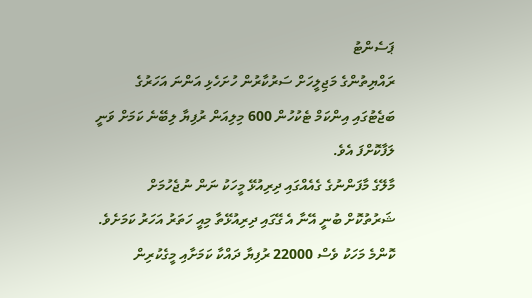ޕަސެންޓު
ރައްޔިތުންގެ މަޖިލީހަށް ސަރުކާރުން ހުށަހެޅި އަންނަ އަހަރުގެ ބަޖެޓުގައި އިންކަމް ޓެކުހުން 600 މިލިއަން ރުފިޔާ ލިބޭނެ ކަމަށް ވަނީ ލަފާކޮށްފަ އެވެ.
މާލޭގެ މާފަންނުގެ ގެއެއްގައި ދިރިއުޅޭ މީހަކު ނަން ނުޖެހުމަށް ޝަރުތުކޮށް ބުނީ އޭނާ އެ ގޭގައި ދިރިއުޅޭތާ މިއީ ހަތަރު އަހަރު ކަމަށެވެ. ކޮންމެ މަހަކު ވެސް 22000 ރުފިޔާ ދައްކާ ކަމަށާއި މީގެކުރިން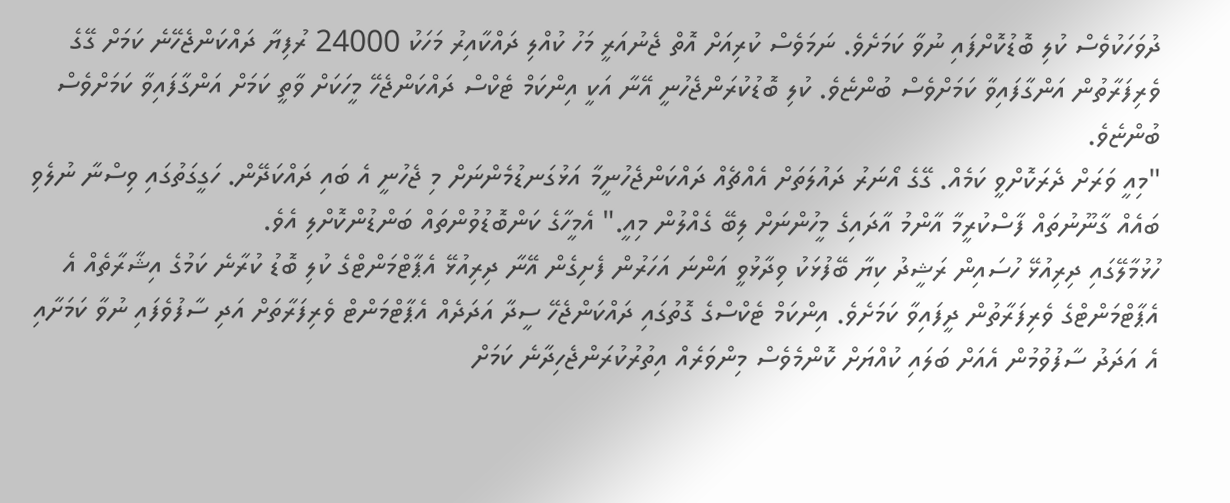ދުވަހަކުވެސް ކުލި ބޮޑުކޮށްފައި ނުވާ ކަމަށެވެ. ނަމަވެސް ކުރިއަށް އޮތް ޖެނުއަރީ މަހު ކުއްލި ދައްކާއިރު މަހަކު 24000 ރުފިޔާ ދައްކަންޖެހޭނެ ކަމަށް ގޭގެ ވެރިފަރާތުން އަންގާފައިވާ ކަމަށްވެސް ބުންޏެވެ. ކުލި ބޮޑުކުރަންޖެހުނީ އޭނާ އަކީ އިންކަމް ޓެކްސް ދައްކަންޖެހޭ މީހަކަށް ވާތީ ކަމަށް އަންގާފައިވާ ކަމަށްވެސް ބުންޏެވެ.
"މިއީ ވަރަށް ދެރަކޮށްވީ ކަމެއް. ގޭގެ އޯނަރު ދައުލަތަށް އެއްޗެއް ދައްކަންޖެހުނީމާ އަޅުގަނޑުމެންނަށް މި ޖެހުނީ އެ ބައި ދައްކަދޭން. ހަގީގަތުގައި ވިސްނާ ނުލެވި ބައެއް ގާނޫނުތައް ފާސްކުރީމާ އާންމު އާދައިގެ މީހުންނަށް ލިބޭ ގެއްލުން މިއީ." އެމީހާގެ ކަންބޮޑުވުންތައް ބަންޑުންކޮށްލި އެވެ.
ހުޅުމާލޭގައި ދިރިއުޅޭ ހުސައިން ރަޝީދު ކިޔާ ބޭފުޅަކު ވިދާޅުވީ އަންނަ އަހަރުން ފެށިގެން އޭނާ ދިރިއުޅޭ އެޕާޓްމަންޓްގެ ކުލި ބޮޑު ކުރާނެ ކަމުގެ އިޝާރާތެއް އެ އެޕާޓްމަންޓްގެ ވެރިފަރާތުން ދީފައިވާ ކަމަށެވެ. އިންކަމް ޓެކްސްގެ ގޮތުގައި ދައްކަންޖެހޭ ސީދާ އަދަދެއް އެޕާޓްމަންޓް ވެރިފަރާތަށް އަދި ސާފުވެފައި ނުވާ ކަމަށާއި އެ އަދަދު ސާފުވުމުން އެއަށް ބަލައި ކުއްޔަށް ކޮންމެވެސް މިންވަރެއް އިތުރުކުރަންޖެހިދާނެ ކަމަށް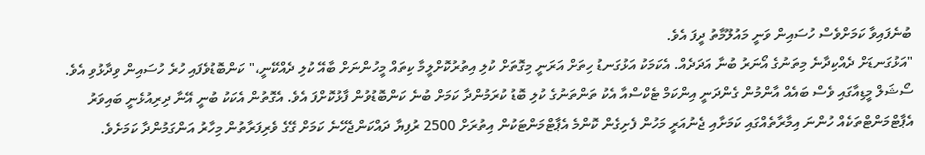ބުނެފައިވާ ކަމަށްވެސް ހުސައިން ވަނީ މައުލޫމާތު ދީފަ އެވެ.
"އަޅުގަނޑަށް ދެއްކިދާނެ މިތަނުގެ އޯނަރު ބުނާ އަދަދެއް. އެކަމަކު އަޅުގަނޑު ހިތަށް އަރަނީ މިގޮތަށް ކުލި އިތުރުކޮށްލީމާ ކިތައް މީހުންނަށް ބާއޭ ކުލި ދެއްކޭނީ،" ކަންބޮޑުވެފައި ހުރެ ހުސައިން ވިދާޅުވި އެވެ.
ސޯޝަލް މީޑިއާގައި ވެސް ބައެއް އާންމުން ގެންދަނީ އިންކަމް ޓެކްސްއާ އެކު ތަންތަނުގެ ކުލި ބޮޑު ކުރަމުންދާ ކަމަށް ބުނެ ކަންބޮޑުވުން ފާޅުކޮށްފަ އެވެ. އެގޮތުން އެކަކު ބުނީ އޭނާ ދިރިއުޅެނީ ބައިވަރު އެޕާޓްމަންޓްތަކެއް ހުންނަ އިމާރާތެއްގައި ކަމަށާއި ޖެނުއަރީ މަހުން ފެށިގެން ކޮންމެ އެޕާޓްމަންޓަކުން އިތުރަށް 2500 ރުފިޔާ ދައްކަންޖެހޭނެ ކަމަށް ގޭގެ ވެރިފަރާތުން މިހާރު އަންގަމުންދާ ކަމަށެވެ.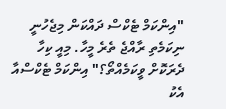"އިންކަމް ޓެކްސް ދައްކަން މިޖެހުނީ ނިކަމެތި ރާއްޖެ ތެރެ މީހާ. މިއީ ކިހާ ދެރަކޮށް ވީކަމެއްތޯ؟" އިންކަމް ޓެކްސްއާ އެކު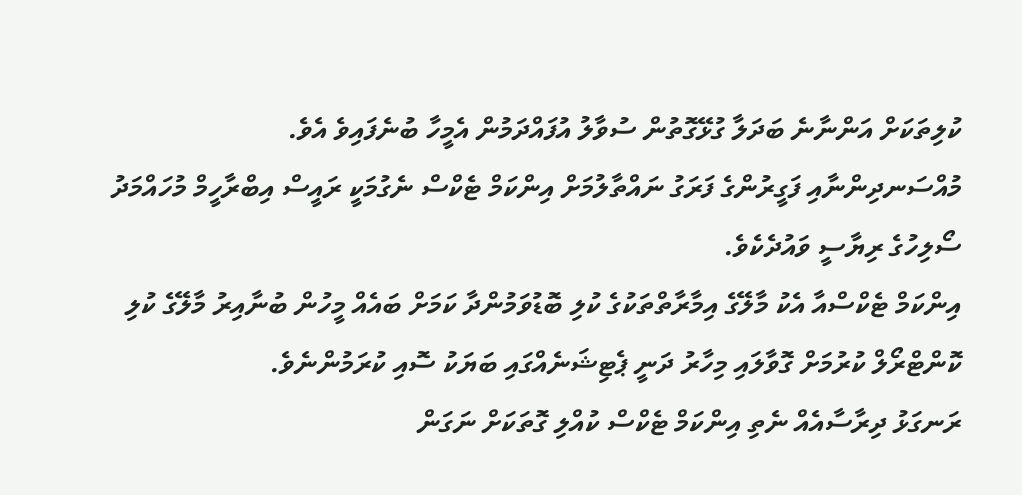ކުލިތަކަށް އަންނާނެ ބަދަލާ ގުޅޭގޮތުން ސުވާލު އުފައްދަމުން އެމީހާ ބުނެފައިވެ އެވެ.
މުއްސަނދިންނާއި ފަގީރުންގެ ފަރަގު ނައްތާލުމަށް އިންކަމް ޓެކްސް ނެގުމަކީ ރައީސް އިބްރާހީމް މުހައްމަދު ސޯލިހުގެ ރިޔާސީ ވައުދެކެވެ.
އިންކަމް ޓެކްސްއާ އެކު މާލޭގެ އިމާރާތްތަކުގެ ކުލި ބޮޑުވަމުންދާ ކަމަށް ބައެއް މީހުން ބުނާއިރު މާލޭގެ ކުލި ކޮންޓްރޯލް ކުރުމަށް ގޮވާލައި މިހާރު ދަނީ ޕެޓިޝަނެއްގައި ބަޔަކު ސޮއި ކުރަމުންނެވެ.
ރަނގަޅު ދިރާސާއެއް ނެތި އިންކަމް ޓެކްސް ކުއްލި ގޮތަކަށް ނަގަން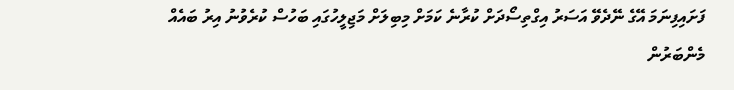ފަށައިފިނަމަ އޭގެ ނޭދެވޭ އަސަރު އިގްތިސޯދަށް ކުރާނެ ކަމަށް މިބިލަށް މަޖިލީހުގައި ބަހުސް ކުރެވުނު އިރު ބައެއް މެންބަރުން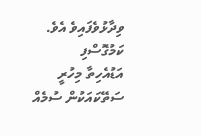ވިދާޅުވެފައިވެ އެވެ.
ކަމުގޮސްފި
އަޑުއެހިތާ މިހުރީ
ސަތޭކައަކުން ސުމެއް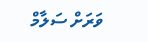ވަރަށް ސަލާމް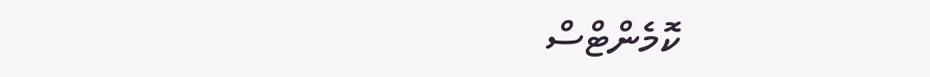ކޮމެންޓްސް